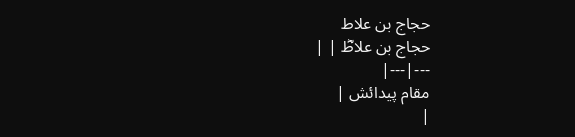حجاج بن علاط
حجاج بن علاطؓ | |
---|---|
مقام پیدائش |
|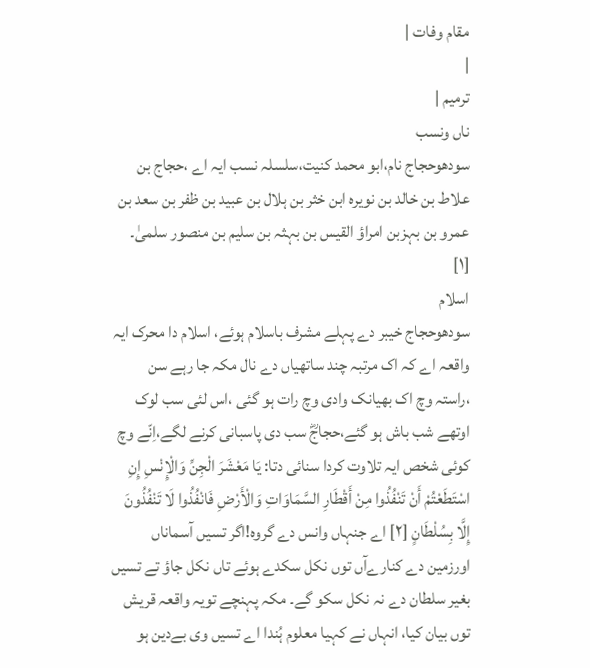مقام وفات |
|
ترمیم |
ناں ونسب
سودھوحجاج نام،ابو محمد کنیت،سلسلہ نسب ایہ اے ،حجاج بن علاط بن خالد بن نویرہ ابن خثر بن ہلال بن عبید بن ظفر بن سعد بن عمرو بن بہزبن امراؤ القیس بن بہثہ بن سلیم بن منصور سلمیٰ۔ [۱]
اسلام
سودھوحجاج خیبر دے پہلے مشرف باسلام ہوئے، اسلام دا محرک ایہ واقعہ اے کہ اک مرتبہ چند ساتھیاں دے نال مکہ جا رہے سن ،راستہ وچ اک بھیانک وادی وچ رات ہو گئی ،اس لئی سب لوک اوتھے شب باش ہو گئے،حجاجؓ سب دی پاسبانی کرنے لگے،اِنّے وچ کوئی شخص ایہ تلاوت کردا سنائی دتا: يَا مَعْشَرَ الْجِنِّ وَالْإِنْسِ إِنِ اسْتَطَعْتُمْ أَنْ تَنْفُذُوا مِنْ أَقْطَارِ السَّمَاوَاتِ وَالْأَرْضِ فَانْفُذُوا لَا تَنْفُذُونَ إِلَّا بِسُلْطَانٍ [۲] اے جنہاں وانس دے گروہ!اگر تسيں آسماناں اورزمین دے کنارےآں توں نکل سکدے ہوئے تاں نکل جاؤ تے تسيں بغیر سلطان دے نہ نکل سکو گے۔ مکہ پہنچے تویہ واقعہ قریش توں بیان کیا، انہاں نے کہیا معلوم ہُندا اے تسيں وی بےدین ہو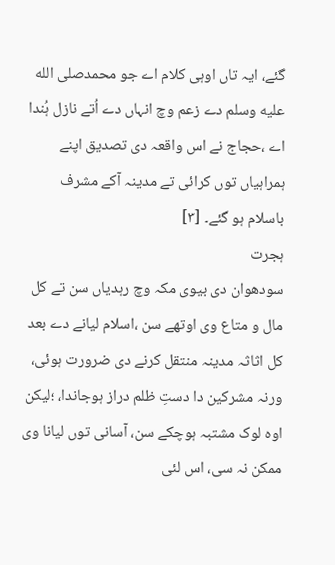گئے، ایہ تاں اوہی کلام اے جو محمدصلى الله عليه وسلم دے زعم وچ انہاں دے اُتے نازل ہُندا اے ،حجاج نے اس واقعہ دی تصدیق اپنے ہمراہیاں توں کرائی تے مدینہ آکے مشرف باسلام ہو گئے۔ [۳]
ہجرت
سودھوان دی بیوی مکہ وچ رہدیاں سن تے کل مال و متاع وی اوتھے سن ،اسلام لیانے دے بعد کل اثاثہ مدینہ منتقل کرنے دی ضرورت ہوئی، ورنہ مشرکین دا دستِ ظلم دراز ہوجاندا، ؛لیکن اوہ لوک مشتبہ ہوچکے سن، آسانی توں لیانا وی ممکن نہ سی، اس لئی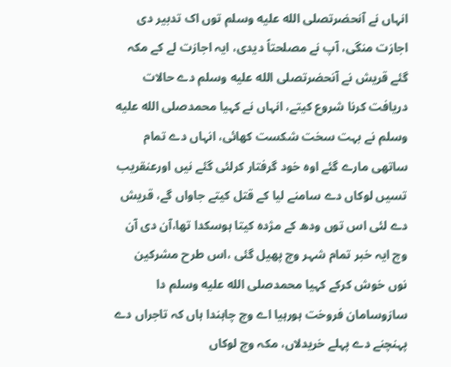انہاں نے آنحضرتصلى الله عليه وسلم توں اک تدبیر دی اجازت منگی، آپ نے مصلحتاً دیدی، ایہ اجازت لے کے مکہ گئے قریش نے آنحضرتصلى الله عليه وسلم دے حالات دریافت کرنا شروع کیتے، انہاں نے کہیا محمدصلى الله عليه وسلم نے بہت سخت شکست کھائی، انہاں دے تمام ساتھی مارے گئے اوہ خود گرفتار کرلئی گئے نيں اورعنقریب تسيں لوکاں دے سامنے لیا کے قتل کیتے جاواں گے، قریش دے لئی اس توں ودھ کے مژدہ کيتا ہوسکدا تھا،آن دی آن وچ ایہ خبر تمام شہر وچ پھیل گئی ،اس طرح مشرکین نوں خوش کرکے کہیا محمدصلى الله عليه وسلم دا سازوسامان فروخت ہورہیا اے وچ چاہندا ہاں کہ تاجراں دے پہنچنے دے پہلے خریدلاں، مکہ وچ لوکاں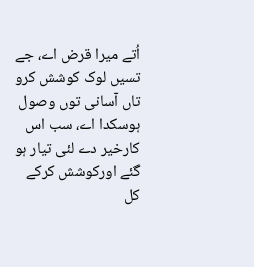اُتے میرا قرض اے، جے تسيں لوک کوشش کرو تاں آسانی توں وصول ہوسکدا اے، سب اس کارخیر دے لئی تیار ہو گئے اورکوشش کرکے کل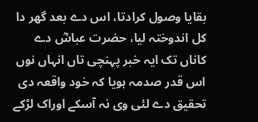بقایا وصول کرادتا، اس دے بعد گھر دا کل اندوختہ لیا، حضرت عباسؓ دے کاناں تک ایہ خبر پہنچی تاں انہاں نوں اس قدر صدمہ ہويا کہ خود واقعہ دی تحقیق دے لئی وی نہ آسکے اوراک لڑکے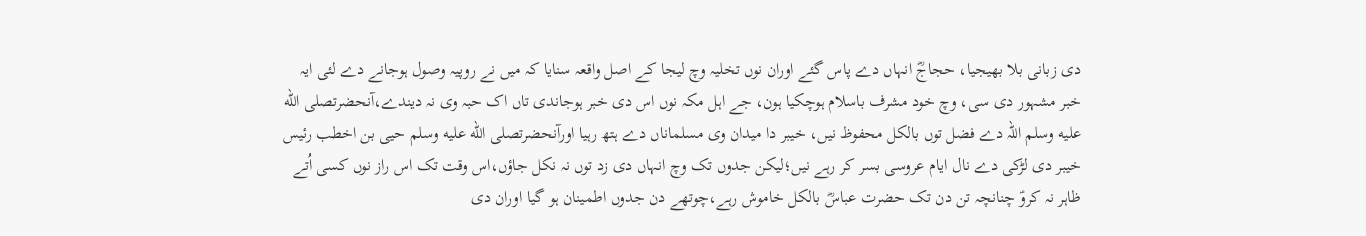دی زبانی بلا بھیجیا، حجاجؓ انہاں دے پاس گئے اوران نوں تخلیہ وچ لیجا کے اصل واقعہ سنایا کہ ميں نے روپیہ وصول ہوجانے دے لئی ایہ خبر مشہور دی سی، وچ خود مشرف باسلام ہوچکيا ہون، جے اہل مکہ نوں اس دی خبر ہوجاندی تاں اک حبہ وی نہ دیندے،آنحضرتصلى الله عليه وسلم اللہ دے فضل توں بالکل محفوظ نيں، خیبر دا میدان وی مسلماناں دے ہتھ رہیا اورآنحضرتصلى الله عليه وسلم حیی بن اخطب رئیس خیبر دی لڑکی دے نال ایام عروسی بسر کر رہے نيں؛لیکن جدوں تک وچ انہاں دی زد توں نہ نکل جاؤں،اس وقت تک اس راز نوں کسی اُتے ظاہر نہ کروؑ چنانچہ تن دن تک حضرت عباسؓ بالکل خاموش رہے،چوتھے دن جدوں اطمینان ہو گیا اوران دی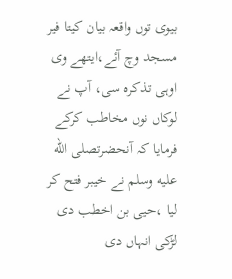بیوی توں واقعہ بیان کيتا فیر مسجد وچ آئے،ایتھے وی اوہی تذکرہ سی، آپ نے لوکاں نوں مخاطب کرکے فرمایا کہ آنحضرتصلى الله عليه وسلم نے خیبر فتح کر ليا ،حیی بن اخطب دی لڑکی انہاں دی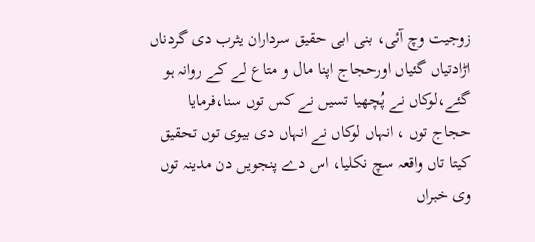زوجیت وچ آئی، بنی ابی حقیق سرداران یثرب دی گردناں اڑادتیاں گئیاں اورحجاج اپنا مال و متاع لے کے روانہ ہو گئے،لوکاں نے پُچھیا تسيں نے کس توں سنا،فرمایا حجاج توں ، انہاں لوکاں نے انہاں دی بیوی توں تحقیق کيتا تاں واقعہ سچ نکلیا، اس دے پنجويں دن مدینہ توں وی خبراں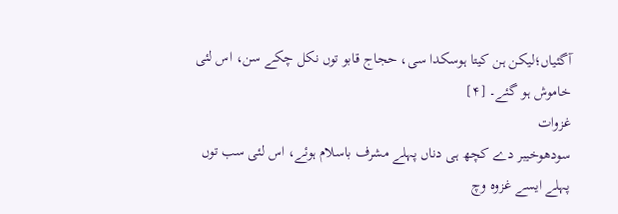آگئياں؛لیکن ہن کيتا ہوسکدا سی، حجاج قابو توں نکل چکے سن، اس لئی خاموش ہو گئے۔ [۴]
غزوات
سودھوخیبر دے کچھ ہی دناں پہلے مشرف باسلام ہوئے، اس لئی سب توں پہلے ايسے غزوہ وچ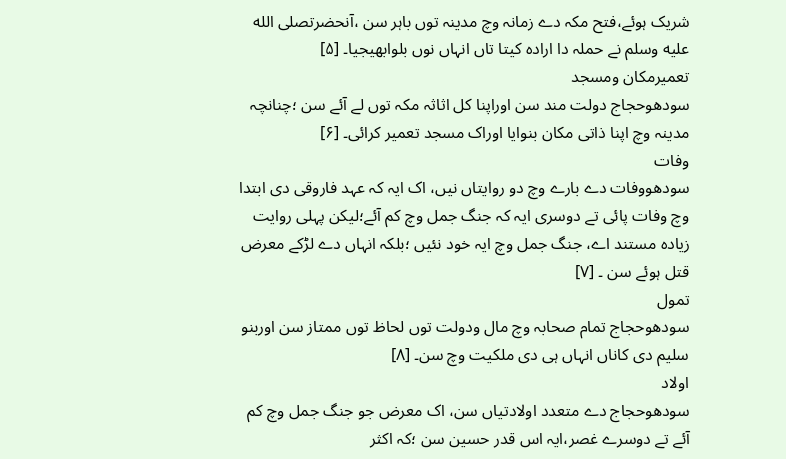شریک ہوئے،فتح مکہ دے زمانہ وچ مدینہ توں باہر سن ،آنحضرتصلى الله عليه وسلم نے حملہ دا ارادہ کيتا تاں انہاں نوں بلوابھیجیا۔ [۵]
تعمیرمکان ومسجد
سودھوحجاج دولت مند سن اوراپنا کل اثاثہ مکہ توں لے آئے سن ؛چنانچہ مدینہ وچ اپنا ذاتی مکان بنوایا اوراک مسجد تعمیر کرائی۔ [۶]
وفات
سودھووفات دے بارے وچ دو روایتاں نيں، اک ایہ کہ عہد فاروقی دی ابتدا وچ وفات پائی تے دوسری ایہ کہ جنگ جمل وچ کم آئے؛لیکن پہلی روایت زیادہ مستند اے، جنگ جمل وچ ایہ خود نئيں ؛بلکہ انہاں دے لڑکے معرض قتل ہوئے سن ۔ [۷]
تمول
سودھوحجاج تمام صحابہ وچ مال ودولت توں لحاظ توں ممتاز سن اوربنو سلیم دی کاناں انہاں ہی دی ملکیت وچ سن۔ [۸]
اولاد
سودھوحجاج دے متعدد اولادتیاں سن، اک معرض جو جنگ جمل وچ کم آئے تے دوسرے غصر،ایہ اس قدر حسین سن ؛کہ اکثر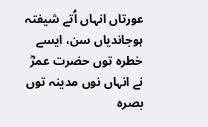عورتاں انہاں اُتے شیفتہ ہوجاندیاں سن، ايسے خطرہ توں حضرت عمرؓ نے انہاں نوں مدینہ توں بصرہ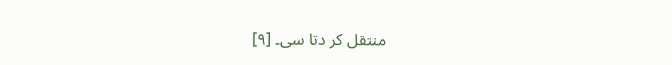منتقل کر دتا سی۔ [۹]